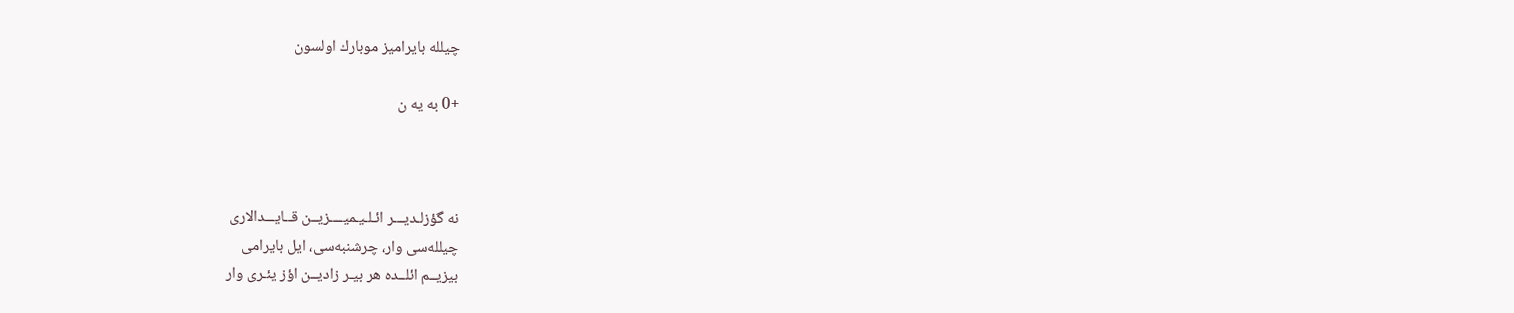چیلله بایرامیز موبارك اولسون

+0 به یه ن



نه گؤزلـدیـــر ائـلـیـمیــــزیــن قــایـــدالاری
چیلله‌سی وار، چرشنبه‌سی، ایل بایرامی
بیزیــم ائلــده هر بیـر زادیــن اؤز یئـری وار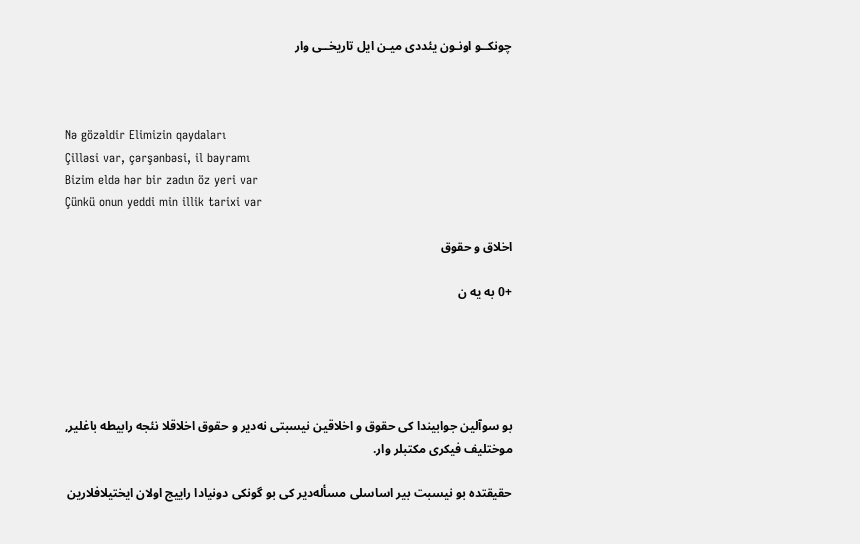چونكــو اونـون یئددی میـن ایل تاریخــی وار



Nə gözəldir Elimizin qaydaları
Çilləsi var, çərşənbəsi, il bayramı
Bizim eldə hər bir zadın öz yeri var
Çünkü onun yeddi min illik tarixi var

اخلاق و حقوق

+0 به یه ن





بو سوآلین جوابیندا كی حقوق و اخلاقین نیسبتی نه‌دیر و حقوق اخلاقلا نئجه رابیطه باغلیر, موختلیف فیكری مكتبلر وار.

حقیقتده بو نیسبت بیر اساسلی مسأله‌دیر كی بو گونكی دونیادا راییج اولان ایختیلافلارین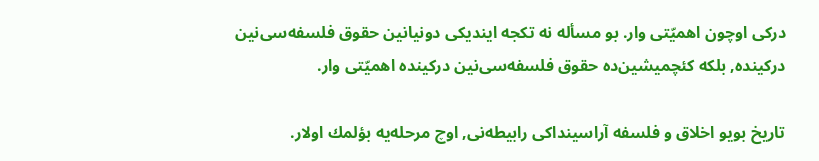دركی اوچون اهمیّتی وار. بو مسأله نه تكجه ایندیكی دونیانین حقوق فلسفه‌سی‌نین دركینده, بلكه كئچمیشین‌ده حقوق فلسفه‌سی‌نین دركینده اهمیّتی وار.

تاریخ بویو اخلاق و فلسفه آراسینداكی رابیطه‌نی, اوچ مرحله‌یه‌ بؤلمك اولار.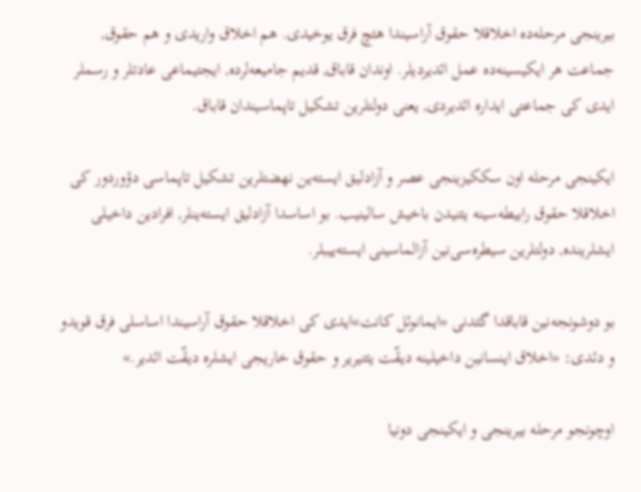بیرینجی مرحله‌ده اخلاقلا حقوق آراسیندا هئچ فرق یوخیدی. هم اخلاق واریدی و هم حقوق, جماعت هر ایكیسینه‌ده عمل ائدیردیلر. اوندان قاباق, قدیم جامیعه‌لرده, ایجتیماعی عادتلر و رسملر ایدی كی جماعتی ایداره ائدیردی, یعنی دولتلرین تشكیل تاپماسیندان قاباق.

ایكینجی مرحله اون سككیزینجی عصر و آزادلیق ایسته‌ین نهضتلرین تشكیل تاپماسی دؤوردور كی اخلاقلا حقوق رابیطه‌سینه یئنیدن باخیش سالینیب. بو اساسدا آزادلیق ایسته‌ینلر, افرادین داخیلی ایشلرینده, دولتلرین سیطره‌سی‌نین آزالماسینی ایسته‌ییبلر.

بو دوشونجه‌نین قاباقدا گئدنی «ایمانوئل كانت»ایدی كی اخلاقلا حقوق آراسیندا اساسلی فرق قویدو و دئدی: «اخلاق اینسانین داخیلینه دیقّت یئتیریر و حقوق خاریجی ایشلره دیقّت ائدیر.»

اوچونجو مرحله بیرینجی و ایكینجی دونیا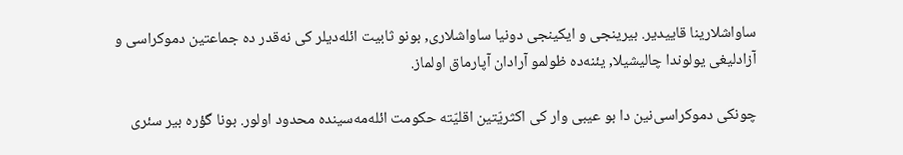ساواشلارینا قاییدیر. بیرینجی و ایكینجی دونیا ساواشلاری, بونو ثابیت ائله‌دیلر كی نه‌قدر ده جماعتین دموكراسی و آزادلیغی یولوندا چالیشیلا, یئنه‌ده ظولمو آرادان آپارماق اولماز.

چونكی دموكراسی‌نین دا بو عیبی وار كی اكثریّتین اقلیّته حكومت ائله‌مه‌سینده محدود اولور. بونا گؤره بیر سئری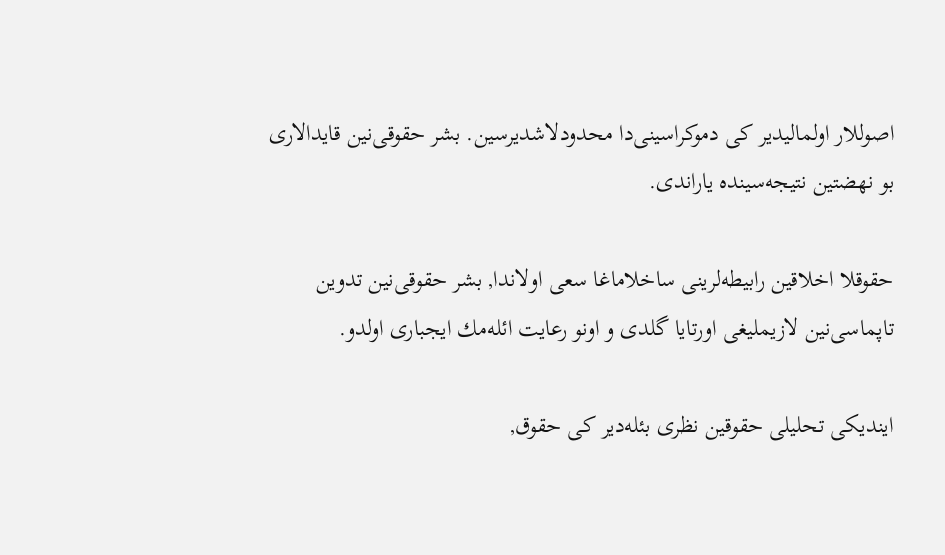اصوللار اولمالیدیر كی دموكراسینی‌دا محدودلاشدیرسین. بشر حقوقی‌نین قایدالاری بو نهضتین نتیجه‌سینده یاراندی.

حقوقلا اخلاقین رابیطه‌لرینی ساخلاماغا سعی اولاندا, بشر حقوقی‌نین تدوین تاپماسی‌نین لازیملیغی اورتایا گلدی و اونو رعایت ائله‌مك ایجباری اولدو.

ایندیكی تحلیلی حقوقین نظری بئله‌دیر كی حقوق,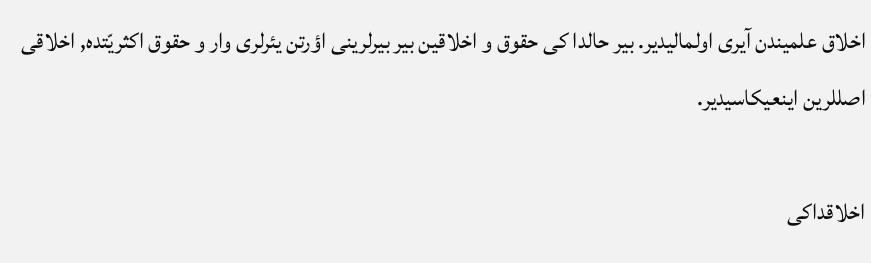اخلاق علمیندن آیری اولمالیدیر. بیر حالدا كی حقوق و اخلاقین بیر بیرلرینی اؤرتن یئرلری وار و حقوق اكثریّتده, اخلاقی اصللرین اینعیكاسیدیر.

اخلاقداكی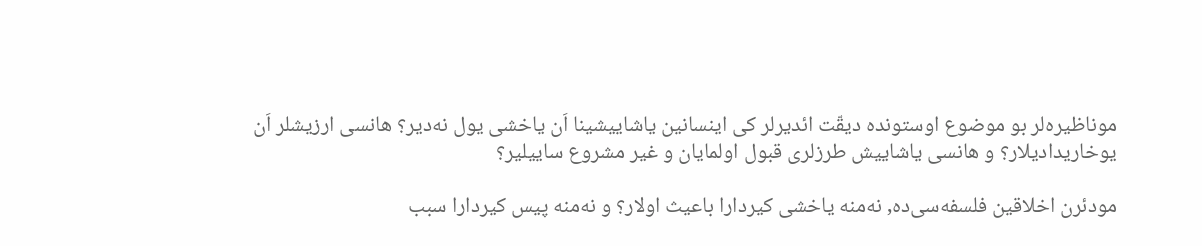موناظیره‌لر بو موضوع اوستونده دیقّت ائدیرلر كی اینسانین یاشاییشینا اَن یاخشی یول نه‌دیر؟ هانسی ارزیشلر اَن یوخاریدادیلار؟ و هانسی یاشاییش طرزلری قبول اولمایان و غیر مشروع ساییلیر؟

مودئرن اخلاقین فلسفه‌سی‌‌ده, نه‌منه یاخشی كیردارا باعیث اولار؟ و نه‌منه پیس كیردارا سبب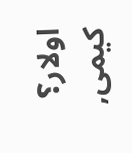اولار؟ كیمی,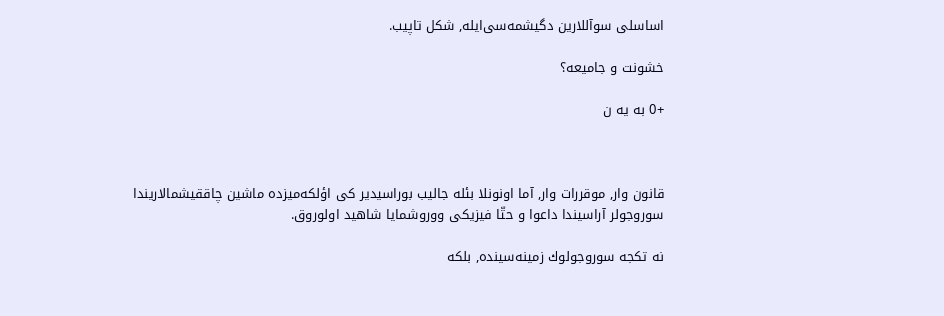اساسلی سوآللارین دگیشمه‌سی‌ایله, شكل تاپیب.

خشونت و جامیعه؟

+0 به یه ن



قانون وار, موقررات وار, آما اونونلا بئله جالیب بوراسیدیر كی اؤلكه‌میزده ماشین چاققیشمالاریندا سوروجولر آراسیندا داعوا و حتّا فیزیكی ووروشمایا شاهید اولوروق.

نه تكجه سوروجولوك زمینه‌سینده, بلكه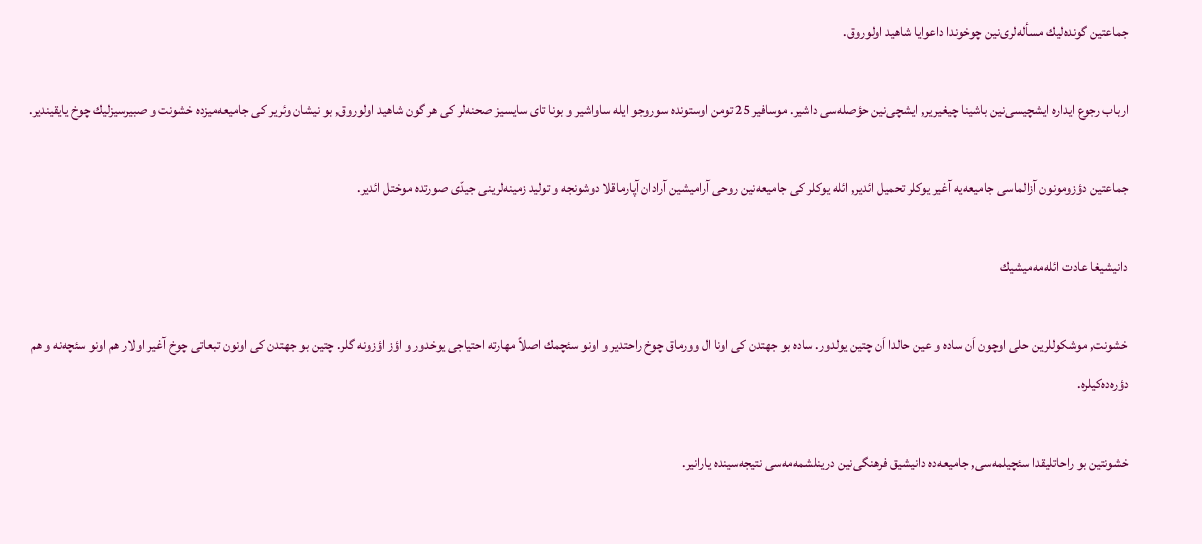جماعتین گونده‌لیك مسأله‌لری‌نین چوخوندا داعوایا شاهید اولوروق.

ارباب رجوع ایداره ایشچیسی‌‌نین باشینا چیغیریر, ایشچی‌نین حؤصله‌سی داشیر. موسافیر 25 تومن اوستونده سوروجو ایله ساواشیر و بونا تای سایسیز صحنه‌لر كی هر گون شاهید اولوروق, بو نیشان وئریر كی جامیعه‌میزده خشونت و صبیرسیزلیك چوخ یایقیندیر.

جماعتین دؤزومونون آزالماسی جامیعه‌یه آغیر یوكلر تحمیل ائدیر, ائله یوكلر كی جامیعه‌نین روحی آرامیشین آرادان آپارماقلا دوشونجه و تولید زمینه‌لرینی جیدّی صورتده موختل ائدیر.

دانیشیغا عادت ائله‌مه‌میشیك

خشونت, موشكوللرین حلی اوچون اَن ساده و عین حالدا اَن چتین یولدور. ساده بو جهتدن كی اونا ال وورماق چوخ راحتدیر و اونو سئچمك اصلاً مهارته احتیاجی یوخدور و اؤز اؤزونه گلر. چتین بو جهتدن كی اونون تبعاتی چوخ آغیر اولار هم اونو سئچه‌نه‌ و هم دؤره‌ده‌كیلره.

خشونتین بو راحاتلیقدا سئچیلمه‌سی, جامیعه‌ده دانیشیق فرهنگی‌نین درینلشمه‌مه‌سی نتیجه‌سینده یارانیر.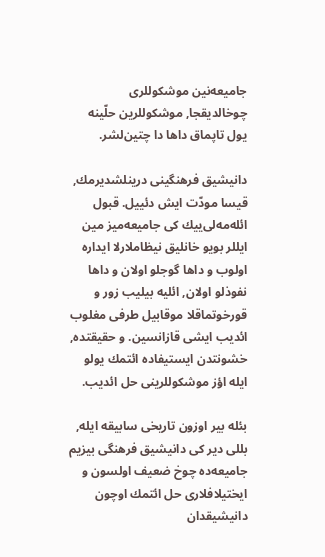جامیعه‌نین موشكوللری چوخالدیقجا, موشكوللرین حلّینه یول تاپماق داها دا چتین‌لشر.

دانیشیق فرهنگینی درینلشدیرمك, قیسا مودّت ایش دئییل. قبول ائله‌مه‌لی‌ییك كی جامیعه‌میز مین ایللر بویو خانلیق نیظاملارلا ایداره اولوب و داها گوجلو اولان و داها نفوذلو اولان, ائلیه بیلیب زور و قورخوتماقلا موقابیل طرفی مغلوب ائدیب ایشی قازانسین. و حقیقتده, خشونتدن ایستیفاده ائتمك یولو ایله اؤز موشكوللرینی حل ائدیب.

بئله بیر اوزون تاریخی سابیقه ایله, بللی دیر كی دانیشیق فرهنگی بیزیم جامیعه‌ده چوخ ضعیف اولسون و ایختیلافلاری حل ائتمك اوچون دانیشیقدان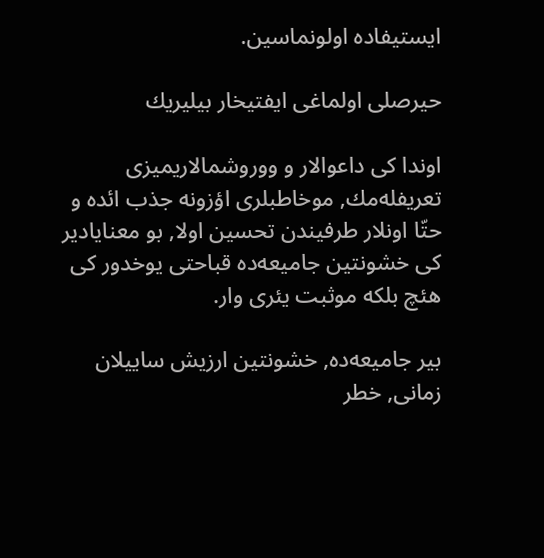ایستیفاده اولونماسین.

حیرصلی اولماغی ایفتیخار بیلیریك

اوندا كی داعوالار و ووروشمالاریمیزی تعریفله‌مك, موخاطبلری اؤزونه جذب ائده و حتّا اونلار طرفیندن تحسین اولا, بو معنایادیر كی خشونتین جامیعه‌ده قباحتی یوخدور كی هئچ بلكه موثبت یئری وار.

بیر جامیعه‌ده, خشونتین ارزیش ساییلان زمانی, خطر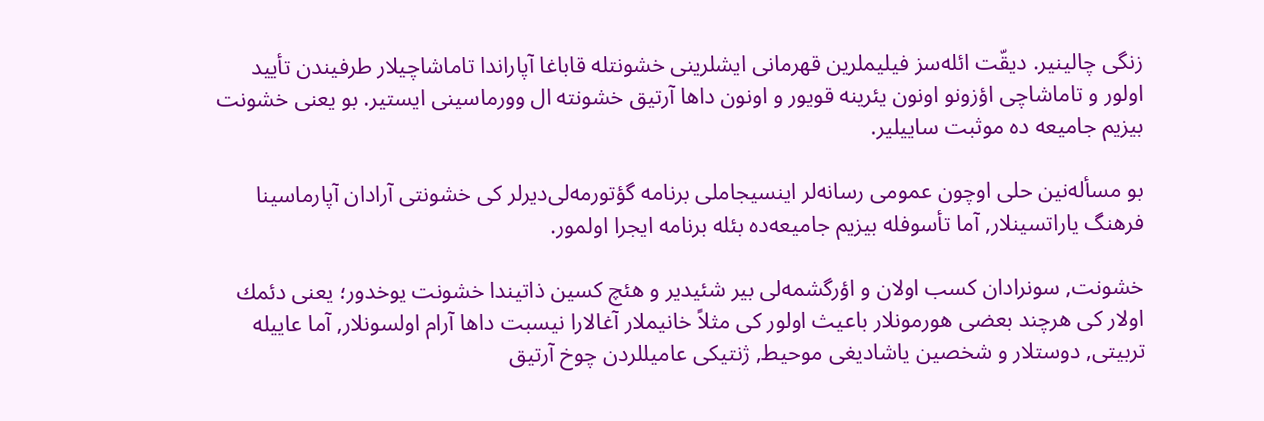زنگی چالینیر. دیقّت ائله‌سز فیلیملرین قهرمانی ایشلرینی خشونتله قاباغا آپاراندا تاماشاچیلار طرفیندن تأیید اولور و تاماشاچی اؤزونو اونون یئرینه قویور و اونون داها آرتیق خشونته ال وورماسینی ایستیر. بو یعنی خشونت بیزیم جامیعه ده موثبت ساییلیر.

بو مسأله‌نین حلی اوچون عمومی رسانه‌لر اینسیجاملی برنامه گؤتورمه‌لی‌دیرلر كی خشونتی آرادان آپارماسینا فرهنگ یاراتسینلار, آما تأسوفله بیزیم جامیعه‌ده بئله برنامه ایجرا اولمور.

خشونت, سونرادان كسب اولان و اؤرگشمه‌لی بیر شئیدیر و هئچ كسین ذاتیندا خشونت یوخدور؛ یعنی دئمك اولار كی هرچند بعضی هورمونلار باعیث اولور كی مثلاً خانیملار آغالارا نیسبت داها آرام اولسونلار, آما عاییله تربیتی, دوستلار و شخصین یاشادیغی موحیط, ژنتیكی عامیللردن چوخ آرتیق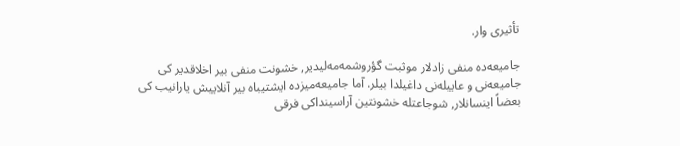تأثیری وار.

جامیعه‌ده منفی زادلار موثبت گؤروشمه‌مه‌لیدیر, خشونت منفی بیر اخلاقدیر كی جامیعه‌نی و عاییله‌نی داغیلدا بیلر. آما جامیعه‌میزده ایشتیباه بیر آنلاییش یارانیب كی بعضاً اینسانلار, شوجاعتله خشونتین آراسینداكی فرقی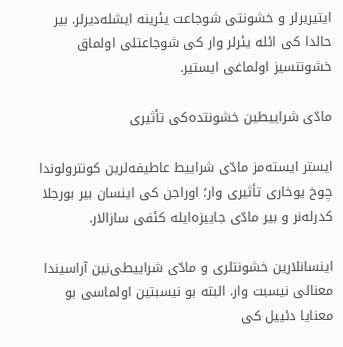ایتیریرلر و خشونتی شوجاعت یئرینه ایشله‌دیرلر. بیر حالدا كی ائله یئرلر وار كی شوجاعتلی اولماق خشونتسیز اولماغی ایستیر.

مادّی شراییطین خشونتده‌كی تأثیری

ایستر ایسته‌مز مادّی شراییط عاطیفه‌لرین كونترولوندا چوخ یوخاری تأثیری وار؛ اوراجن كی اینسان بیر بورجلا كدرله‌نر و بیر مادّی جاییزه‌ایله كئفی سازالار.

اینسانلارین خشونتلری و مادّی شراییطی‌نین آراسیندا معنالی نیسبت وار. البته بو نیسبتین اولماسی بو معنایا دئییل كی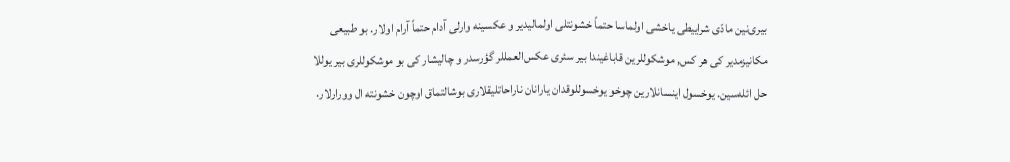بیری‌نین مادّی شراییطی یاخشی اولماسا حتماً خشونتلی اولمالیدیر و عكسینه وارلی آدام حتماً آرام اولار. بو طبیعی مكانیزمدیر كی هر كس, موشكوللرین قاباغیندا بیر سئری عكس‌العمللر گؤرسدر و چالیشار كی بو موشكوللری بیر یوللا حل ائله‌سین. یوخسول اینسانلارین چوخو یوخسوللوقدان یارانان ناراحاتلیقلاری بوشالتماق اوچون خشونته ال وورارلار.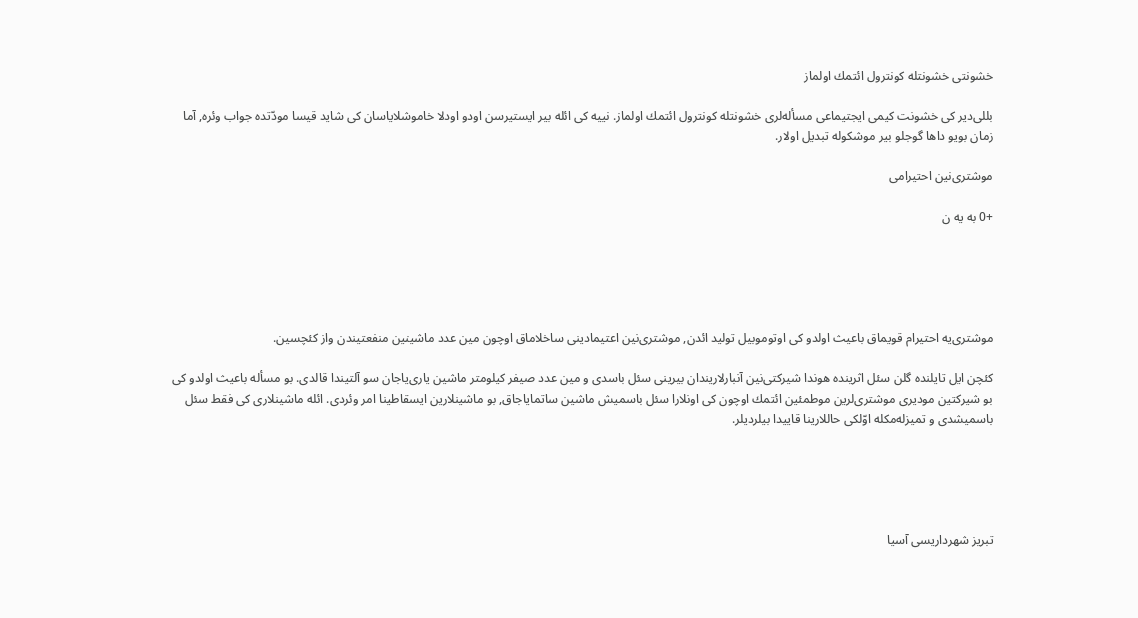خشونتی خشونتله كونترول ائتمك اولماز

بللی‌دیر كی خشونت كیمی ایجتیماعی مسأله‌لری خشونتله كونترول ائتمك اولماز. نییه كی ائله بیر ایستیرسن اودو اودلا خاموشلایاسان كی شاید قیسا مودّتده جواب وئره, آما زمان بویو داها گوجلو بیر موشكوله تبدیل اولار.

موشتری‌نین احتیرامی

+0 به یه ن





موشتری‌یه احتیرام قویماق باعیث اولدو كی اوتوموبیل تولید ائدن, موشتری‌نین اعتیمادینی ساخلاماق اوچون مین عدد ماشینین منفعتیندن واز كئچسین.

كئچن ایل تایلنده گلن سئل اثرینده هوندا شیركتی‌نین آنبارلاریندان بیرینی سئل باسدی و مین عدد صیفر كیلومتر ماشین یاری‌یاجان سو آلتیندا قالدی. بو مسأله باعیث اولدو كی بو شیركتین مودیری موشتری‌لرین موطمئین ائتمك اوچون كی اونلارا سئل باسمیش ماشین ساتمایاجاق, بو ماشینلارین ایسقاطینا امر وئردی. ائله ماشینلاری كی فقط سئل باسمیشدی و تمیزله‌مكله اوّلكی حاللارینا قاییدا بیلردیلر.





تبریز شهرداریسی آسیا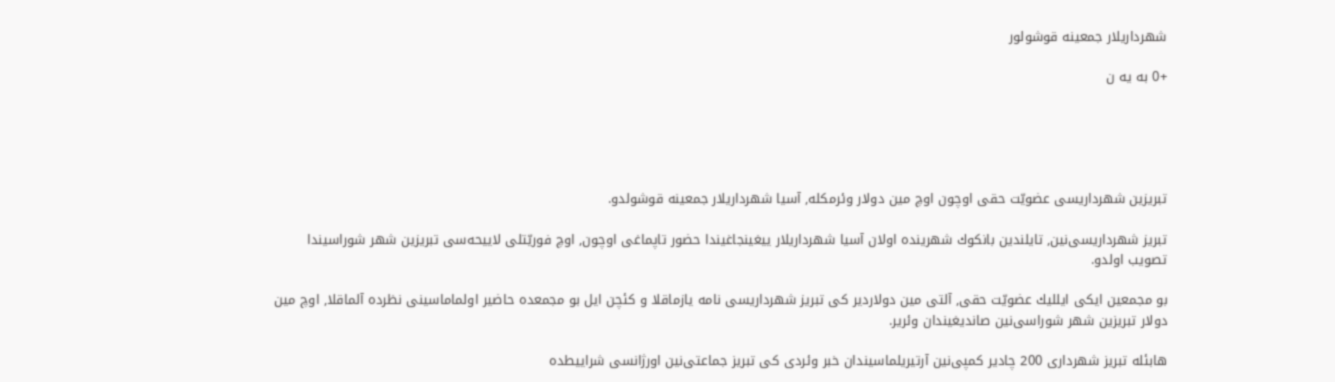شهرداریلار جمعینه قوشولور

+0 به یه ن





تبریزین شهرداریسی عضویّت حقی اوچون اوچ مین دولار وئرمكله, آسیا شهرداریلار جمعینه قوشولدو.

تبریز شهرداریسی‌نین, تایلندین بانكوك شهرینده اولان آسیا شهرداریلار ییغینجاغیندا حضور تاپماغی اوچون, اوچ فوریّتلی لاییحه‌سی تبریزین شهر شوراسیندا تصویب اولدو.

بو مجمعین ایكی ایللیك عضویّت حقی, آلتی مین دولاردیر كی تبریز شهرداریسی نامه یازماقلا و كئچن ایل بو مجمعده حاضیر اولماماسینی نظرده آلماقلا, اوچ مین دولار تبریزین شهر شوراسی‌نین صاندیغیندان وئریر.

هابئله تبریز شهرداری 200 چادیر كمپی‌نین آرتیریلماسیندان خبر وئردی كی تبریز جماعتی‌نین اورژانسی شراییطده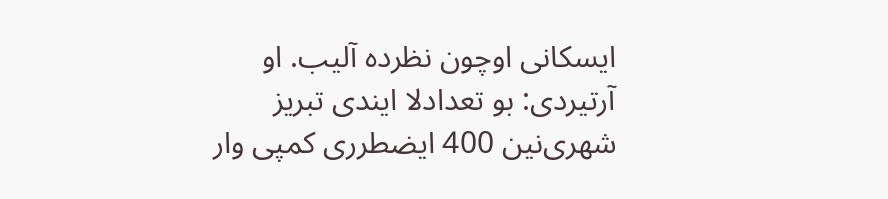ایسكانی اوچون نظرده آلیب. او آرتیردی: بو تعدادلا ایندی تبریز شهری‌نین 400 ایضطرری كمپی وار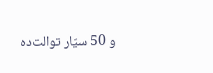و 50 سیّار توالت‌ده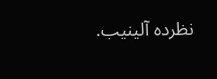نظرده آلینیب.